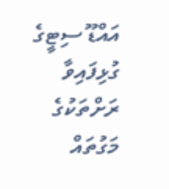އައްޑޫ ސިޓީގެ ގުޅިފައިވާ ރަށްތަކުގެ މަގުތައް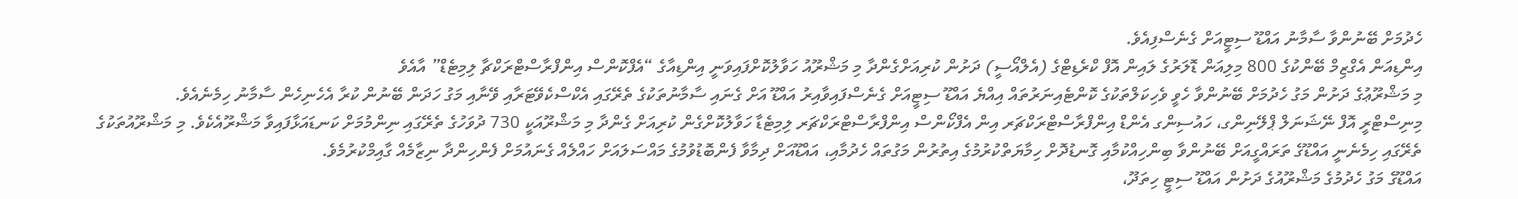ހެދުމަށް ބޭނުންވާ ސާމާނު އައްޑޫ ސިޓީއަށް ގެނެސްފިއެވެ.
އިންޑިއަން އެގްޒިމް ބޭންކުގެ 800 މިލިއަން ޑޮލަރުގެ ލައިން އޮފް ކްރެޑިޓްގެ (އެލްއޯސީ) ދަށުން ކުރިއަށްގެންދާ މި މަޝްރޫއު ހަވާލުކޮށްފައިވަނީ އިންޑިއާގެ “އެފްކޮންސް އިންފްރާސްޓްރަކްޗާ ލިމިޓެޑް” އާއެވެ
މި މަޝްރޫޢުގެ ދަށުން މަގު ހެދުމަށް ބޭނުންވާ ހެވީ ވެހިކަލްތަކުގެ ކޮންޓެއިނަރުތައް އިއްޔެ އައްޑޫ ސިޓީއަށް ގެނެސްފައިވާއިރު އައްޑޫ އަށް ގެނައި ސާމާނުތަކުގެ ތެރޭގައި އެކްސްކެވޭޓަރާއި ވޭނާއި މަގު ހަދަން ބޭނުން ކުރާ އެހެނިހެން ސާމާނު ހިމެނެއެވެ.
މިނިސްޓްރީ އޮފް ނޭޝަނަލް ޕްލޭނިންގ، ހައުސިންގ އެންޑް އިންފްރާސްޓްރަކްޗަރ އިން އެފްކޯންސް އިންފްރާސްޓްރަކްޗަރ ލިމިޓެޑާ ހަވާލުކޮށްގެން ކުރިއަށް ގެންދާ މި މަޝްރޫއަކީ 730 ދުވަހުގެ ތެރޭގައި ނިންމުމަށް ކަނޑައަޅާފައިވާ މަޝްރޫއެކެވެ. މި މަޝްރޫއުތަކުގެ ތެރޭގައި ހިމެނެނީ އައްޑޫގެ ތަރައްގީއަށް ބޭނުންވާ ބިންހިއްކުމާއި ގޮނޑުދޮށް ހިމާޔަތްކުރުމުގެ އިތުރުން މަގުތައް ހެދުމާއި، އައްޑޫއަށް ދިމާވާ ފެންބޮޑުވުމުގެ މައްސަލައަށް ހައްލެއް ގެނައުމަށް ފެންހިންދާ ނިޒާމެއް ގާއިމްކުރުމެވެ.
އައްޑޫގެ މަގު ހެދުމުގެ މަޝްރޫއުގެ ދަށުން އައްޑޫ ސިޓީ ހިތަދޫ،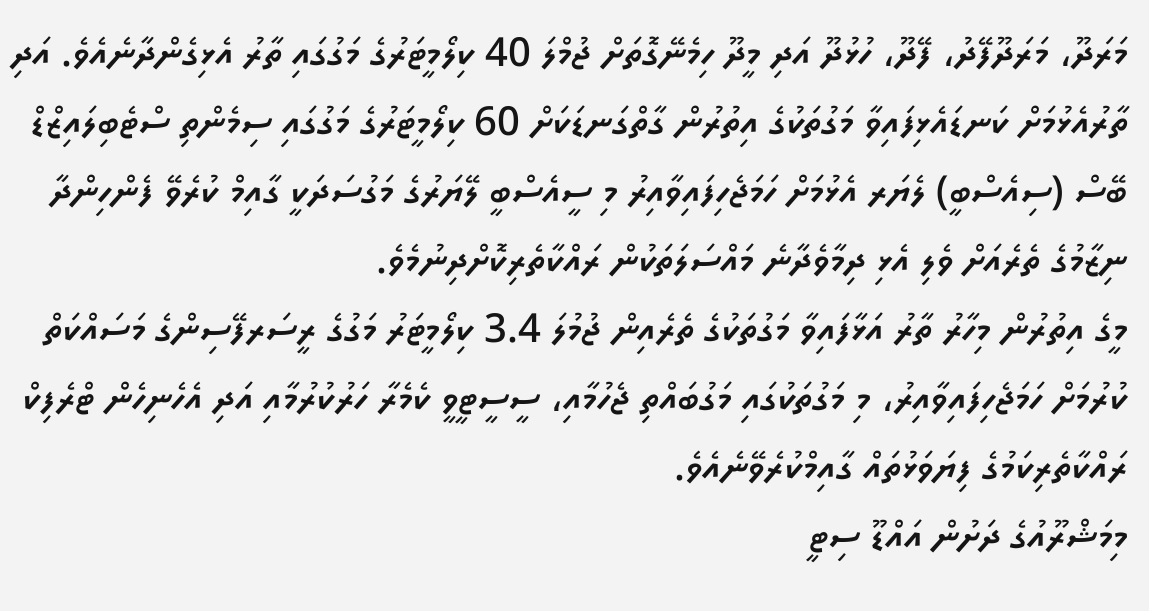މަރަދޫ، މަރަދޫފޭދު، ފޭދޫ، ހުޅުދޫ އަދި މީދޫ ހިމެނޭގޮތަށް ޖުމްލަ 40 ކިލޯމީޓަރުގެ މަގުގައި ތާރު އެޅިގެންދާނެއެވެ. އަދި ތާރުއެޅުމަށް ކަނޑައެޅިފައިވާ މަގުތަކުގެ އިތުރުން ގާތްގަނޑަކަށް 60 ކިލޯމީޓަރުގެ މަގުގައި ސިމެންތި ސްޓެބިލައިޒްޑް ބޭސް (ސިއެސްބީ) ލެޔަރ އެޅުމަށް ހަމަޖެހިފައިވާއިރު މި ސީއެސްބީ ލޭޔަރުގެ މަގުސަދަކީ ގާއިމް ކުރެވޭ ފެންހިންދާ ނިޒާމުގެ ތެރެއަށް ވެލި އެޅި ދިމާވެދާނެ މައްސަލަތަކުން ރައްކާތެރިކޮށްދިނުމެވެ.
މީގެ އިތުރުން މިހާރު ތާރު އަޅާފައިވާ މަގުތަކުގެ ތެރެއިން ޖުމުލަ 3.4 ކިލޯމީޓަރު މަގުގެ ރީސަރފޭސިންގެ މަސައްކަތް ކުރުމަށް ހަމަޖެހިފައިވާއިރު، މި މަގުތަކުގައި މަގުބައްތި ޖެހުމާއި، ސީސީޓީވީ ކެމެރާ ހަރުކުރުމާއި އަދި އެހެނިހެން ޓްރެފިކް ރައްކާތެރިކަމުގެ ފިޔަވަޅުތައް ގާއިމްކުރެވޭނެއެވެ.
މިމަޝްރޫއުގެ ދަށުން އައްޑޫ ސިޓީ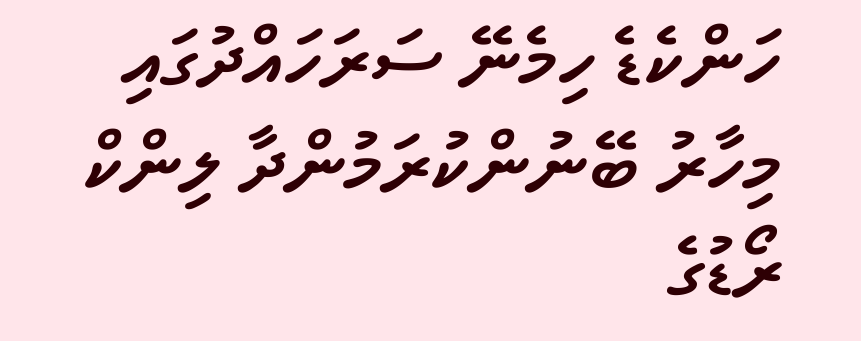ހަންކެޑެ ހިމެނޭ ސަރަހައްދުގައި މިހާރު ބޭނުންކުރަމުންދާ ލިންކް ރޯޑުގެ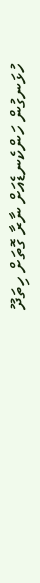ހުޅަނގުން ހަންކެނޑެއަށް ނާރާ ގޮތަށް ހިތަދޫ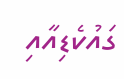ގައުކެޑިއާއި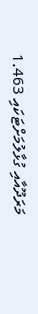މަރަދޫއާއި ގުޅާލުމަށްޓަކައި 1.463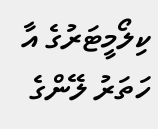ކިލޯމީޓަރުގެ އާ ހަތަރު ލޭންގެ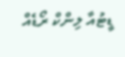ޑީޓުއާ ލިންކް ރޯޑެއް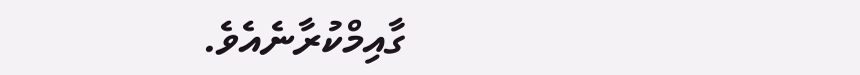ގާއިމްކުރާނެއެވެ.